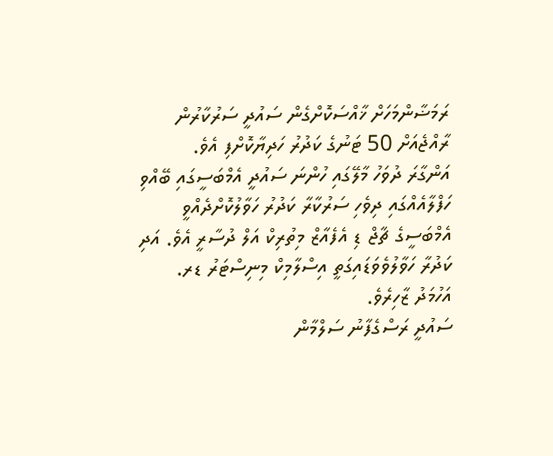ރަމަޟާންމަހަށް ޚާއްސަކޮށްގެން ސައުދީ ސަރުކާރުން ރާއްޖެއަށް 50 ޓަނުގެ ކަދުރު ހަދިޔާކޮށްފި އެވެ.
އަންގާރަ ދުވަހު މާލޭގައި ހުންނަ ސައުދީ އެމްބަސީގައި ބޭއްވި ހަފްލާއެއްގައި ދިވެހި ސަރުކާރާ ކަދުރު ހަވާލުކޮށްދެއްވީ އެމްބަސީގެ ޗާޖް ޑި އެފެއާޒް މިތުރިކް އަލް ދުސާރީ އެވެ. އަދި ކަދުރާ ހަވާލުވެވަޑައިގަތީ އިސްލާމިކް މިނިސްޓަރު ޑރ. އަހުމަދު ޒާހިރެވެ.
ސައުދީ ރަސްގެފާނު ސަލްމާން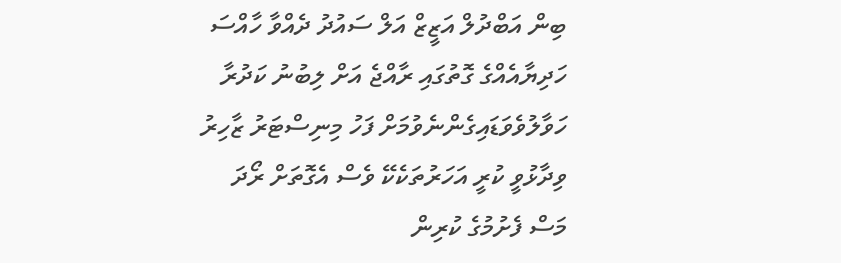ބިން އަބްދުލް އަޒީޒް އަލް ސައުދު ދެއްވާ ހާއްސަ ހަދިޔާއެއްގެ ގޮތުގައި ރާއްޖެ އަށް ލިބުނު ކަދުރާ ހަވާލުވެވަޑައިގެންނެވުމަށް ފަހު މިނިސްޓަރު ޒާހިރު ވިދާޅުވީ ކުރީ އަހަރުތަކެކޭ ވެސް އެގޮތަށް ރޯދަ މަސް ފެށުމުގެ ކުރިން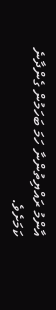އާންމު ރައްޔިތުންނާ ހަމަ ބަހަމުން ގެންދާނެ ކަމަށެވެ.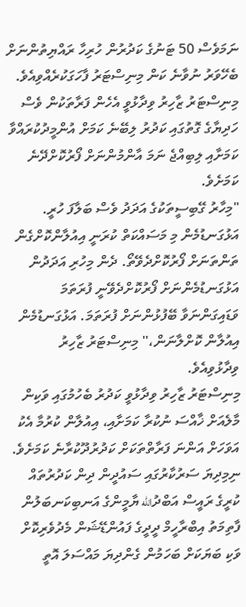ނަމަވެސް 50 ޓަނުގެ ކަދުރުން ހުރިހާ ރައްޔިތުންނަށް ބެހޭވަރު ނުވާނެ ކަން މިނިސްޓަރު ފާހަގަކުރެއްވިއެވެ.
މިނިސްޓަރު ޒާހިރު ވިދާޅުވީ އެހެން ފަރާތަކުން ވެސް ހަދިޔާގެ ގޮތުގައި ކަދުރު ލިބޭނެ ކަމަށް އުންމީދުކުރައްވާ ކަމަށާއި ލިބިއްޖެ ނަމަ އާންމުންނަށް ފޯރުކޮށްދޭނެ ކަމަށެވެ.
"މިހާރު ގޭބިސީތަކުގެ އަދަދު ވެސް ބަލާފަ ހުރީ. އަޅުގަނޑުމެން މި މަސައްކަތް ކުރަނީ އިއުލާންކޮށްގެން ތަންތަނަށް ފޯރުކޮށްދެވޭތޯ. ދެން މިހުރި އަދަދުން އަޅުގަނޑުމެންނަށް ފޯރުކޮށްދެވޭނީ ފުރަތަމަ ވަޑައިގަންނަވާ ބޭފުޅުންނަށް ފުރަތަމަ. އަޅުގަނޑުމެން އިއުލާން ކޮށްލާނަން،'' މިނިސްޓަރު ޒާހިރު ވިދާޅުވިއެވެ.
މިނިސްޓަރު ޒާހިރު ވިދާޅުވީ ކަދުރު ބެހުމުގައި ވަކިން މާލެއަށް ޚާއްސަ ނުކުރާ ކަމަށާއި، އިއުލާން ކުރުމާ އެކު އަވަހަށް އަންނަ ފަރާތްތަކަށް ކަދުރުދޫކުރާނެ ކަމަށެވެ.
ނިމިދިޔަ ސަރުކާރުގައި ސައުދީން ދިން ކަދުރުތައް ކުރީގެ ރައީސް އަބްދުالله ޔާމީންގެ އަނބިކަނބަލުން ފާތިމަތު އިބްރާހީމް ދީދީގެ ފައުންޑޭޝަން މެދުވެރިކޮށް ވަކި ބަޔަކަށް ބަހަމުން ގެންދިޔަ މައްސަލަ އޮތީ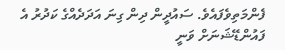ފެންމަތިވެފައެވެ. ސައުދީން ދިން ގިނަ އަދަދެއްގެ ކަދުރު އެ ފައުންޑޭޝަނަށް ވަނީ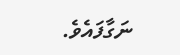ނަގާފައެވެ.